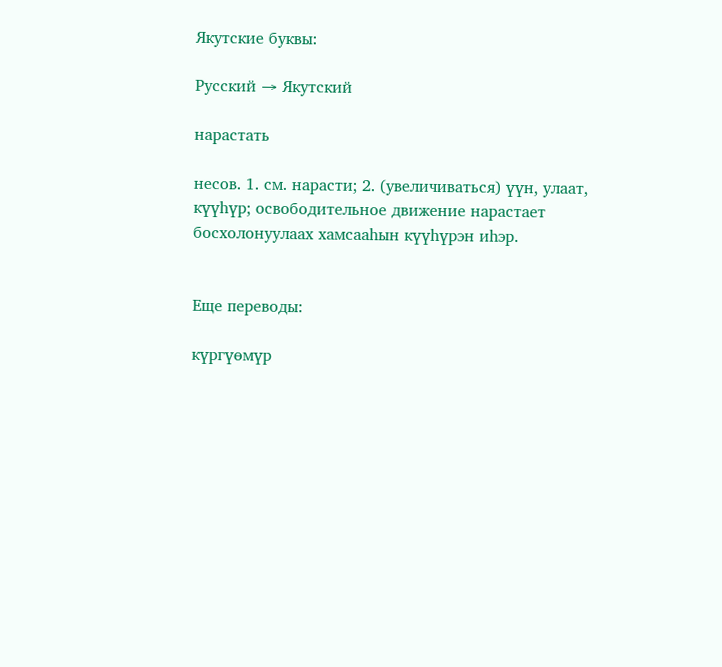Якутские буквы:

Русский → Якутский

нарастать

несов. 1. см. нарасти; 2. (увеличиваться) үүн, улаат, күүһүр; освободительное движение нарастает босхолонуулаах хамсааһын күүһүрэн иһэр.


Еще переводы:

күргүөмүр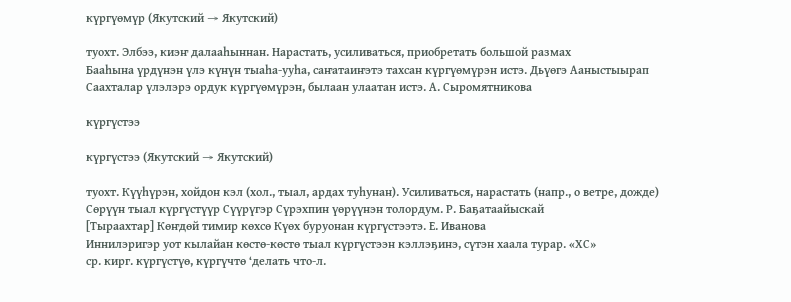күргүөмүр (Якутский → Якутский)

туохт. Элбээ, киэҥ далааһыннан. Нарастать, усиливаться, приобретать большой размах
Бааһына үрдүнэн үлэ күнүн тыаһа-ууһа, саҥатаиҥэтэ тахсан күргүөмүрэн истэ. Дьүөгэ Ааныстыырап
Саахталар үлэлэрэ ордук күргүөмүрэн, былаан улаатан истэ. А. Сыромятникова

күргүстээ

күргүстээ (Якутский → Якутский)

туохт. Күүһүрэн, хойдон кэл (хол., тыал, ардах туһунан). Усиливаться, нарастать (напр., о ветре, дожде)
Сөрүүн тыал күргүстүүр Сүүрүгэр Сүрэхпин үөрүүнэн толордум. Р. Баҕатаайыскай
[Тыраахтар] Көҥдөй тимир көхсө Күөх буруонан күргүстээтэ. Е. Иванова
Иннилэригэр уот кылайан көстө-көстө тыал күргүстээн кэллэҕинэ, сүтэн хаала турар. «ХС»
ср. кирг. күргүстүө, күргүчтө ‘делать что-л.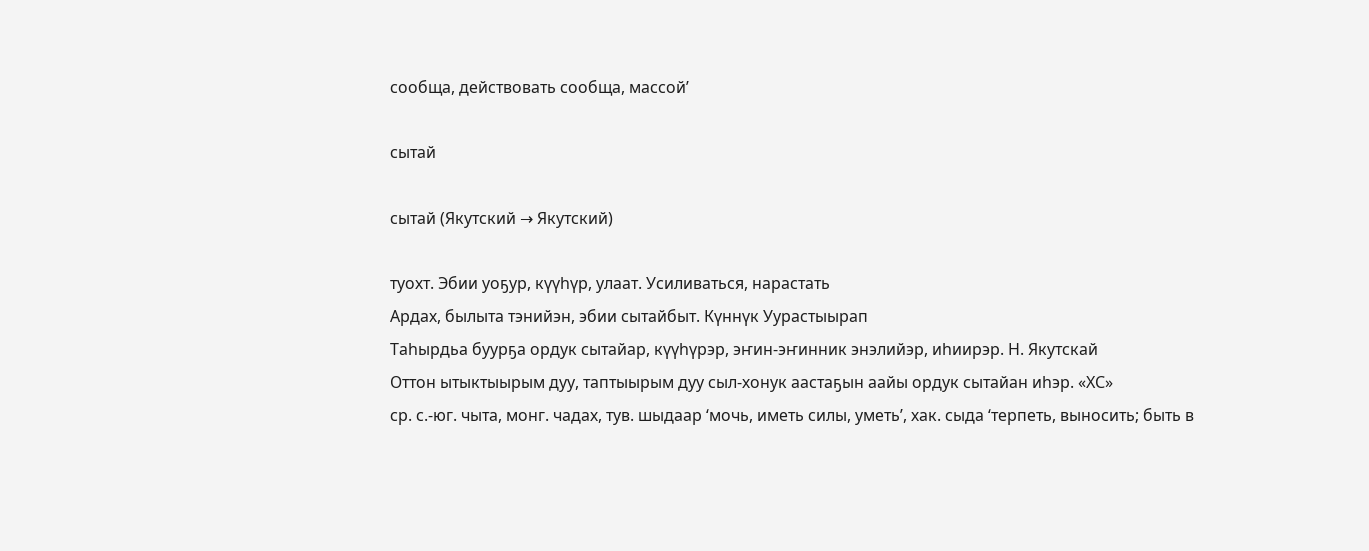сообща, действовать сообща, массой’

сытай

сытай (Якутский → Якутский)

туохт. Эбии уоҕур, күүһүр, улаат. Усиливаться, нарастать
Ардах, былыта тэнийэн, эбии сытайбыт. Күннүк Уурастыырап
Таһырдьа буурҕа ордук сытайар, күүһүрэр, эҥин-эҥинник энэлийэр, иһиирэр. Н. Якутскай
Оттон ытыктыырым дуу, таптыырым дуу сыл-хонук аастаҕын аайы ордук сытайан иһэр. «ХС»
ср. с.-юг. чыта, монг. чадах, тув. шыдаар ‘мочь, иметь силы, уметь’, хак. сыда ‘терпеть, выносить; быть в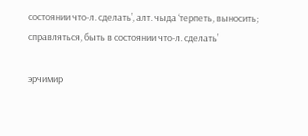состоянии что-л. сделать’, алт. чыда ‘терпеть, выносить; справляться, быть в состоянии что-л. сделать’

эрчимир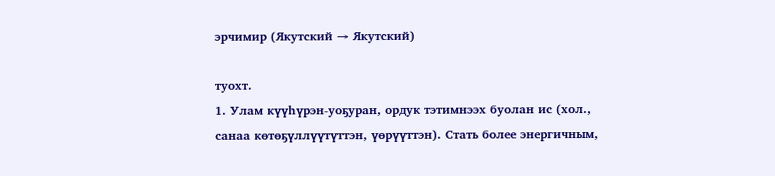эрчимир (Якутский → Якутский)

туохт.
1. Улам күүһүрэн-уоҕуран, ордук тэтимнээх буолан ис (хол., санаа көтөҕүллүүтүттэн, үөрүүттэн). Стать более энергичным,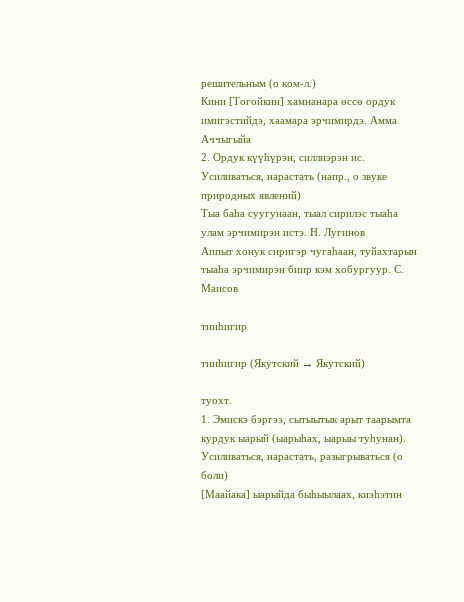решительным (о ком-л.)
Кини [Тогойкин] хамнанара өссө ордук имигэстийдэ, хаамара эрчимирдэ. Амма Аччыгыйа
2. Ордук күүһүрэн, силлиэрэн ис. Усиливаться, нарастать (напр., о звуке природных явлений)
Тыа баһа суугунаан, тыал сирилэс тыаһа улам эрчимирэн истэ. Н. Лугинов
Аппыт хонук сиригэр чугаһаан, туйахтарын тыаһа эрчимирэн биир кэм хобургуур. С. Маисов

тииһигир

тииһигир (Якутский → Якутский)

туохт.
1. Эмискэ бэргээ, сытыытык арыт таарымта курдук ыарый (ыарыһах, ыарыы туһунан). Усиливаться, нарастать, разыгрываться (о боли)
[Маайака] ыарыйда быһыылаах, киэһэтин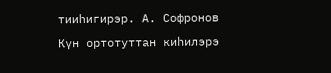тииһигирэр. А. Софронов
Күн ортотуттан киһилэрэ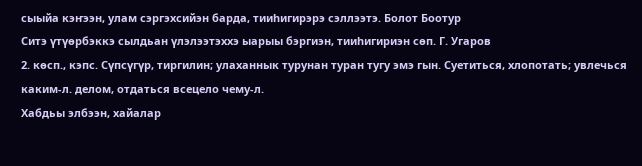сыыйа кэҥээн, улам сэргэхсийэн барда, тииһигирэрэ сэллээтэ. Болот Боотур
Ситэ үтүөрбэккэ сылдьан үлэлээтэххэ ыарыы бэргиэн, тииһигириэн сөп. Г. Угаров
2. көсп., кэпс. Сүпсүгүр, тиргилин; улаханнык турунан туран тугу эмэ гын. Суетиться, хлопотать; увлечься каким-л. делом, отдаться всецело чему-л.
Хабдьы элбээн, хайалар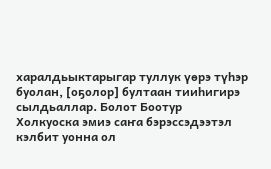харалдьыктарыгар туллук үөрэ түһэр буолан, [оҕолор] бултаан тииһигирэ сылдьаллар. Болот Боотур
Холкуоска эмиэ саҥа бэрэссэдээтэл кэлбит уонна ол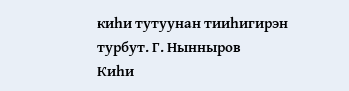киһи тутуунан тииһигирэн турбут. Г. Нынныров
Киһи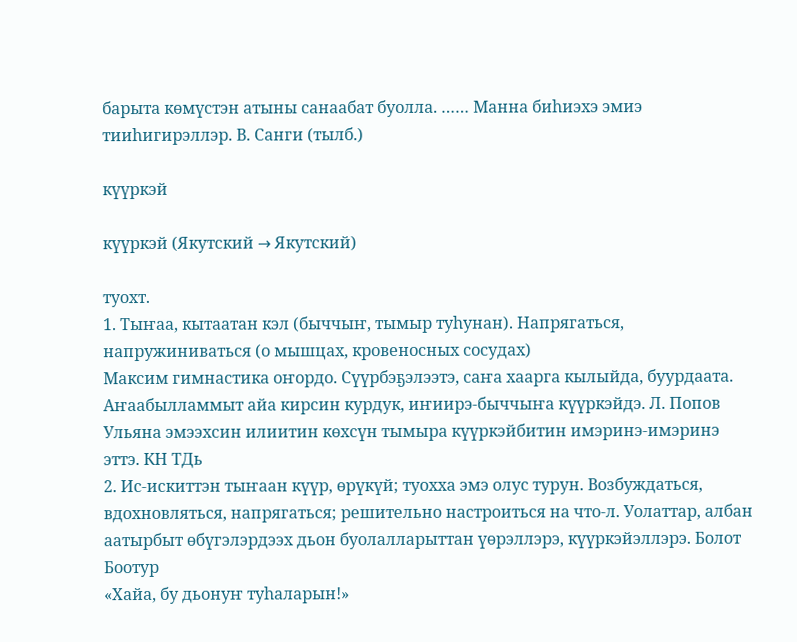барыта көмүстэн атыны санаабат буолла. …… Манна биһиэхэ эмиэ тииһигирэллэр. В. Санги (тылб.)

күүркэй

күүркэй (Якутский → Якутский)

туохт.
1. Тыҥаа, кытаатан кэл (быччыҥ, тымыр туһунан). Напрягаться, напружиниваться (о мышцах, кровеносных сосудах)
Максим гимнастика оҥордо. Сүүрбэҕэлээтэ, саҥа хаарга кылыйда, буурдаата. Аҥаабылламмыт айа кирсин курдук, иҥиирэ-быччыҥа күүркэйдэ. Л. Попов
Ульяна эмээхсин илиитин көхсүн тымыра күүркэйбитин имэринэ-имэринэ эттэ. КН ТДь
2. Ис-искиттэн тыҥаан күүр, өрүкүй; туохха эмэ олус турун. Возбуждаться, вдохновляться, напрягаться; решительно настроиться на что-л. Уолаттар, албан аатырбыт өбүгэлэрдээх дьон буолалларыттан үөрэллэрэ, күүркэйэллэрэ. Болот Боотур
«Хайа, бу дьонуҥ туһаларын!»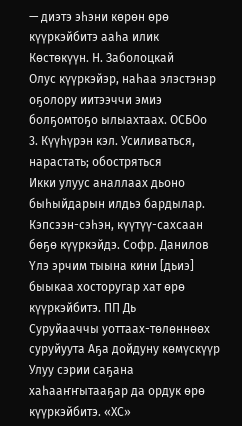— диэтэ эһэни көрөн өрө күүркэйбитэ ааһа илик Көстөкүүн. Н. Заболоцкай
Олус күүркэйэр, наһаа элэстэнэр оҕолору иитээччи эмиэ болҕомтоҕо ылыахтаах. ОСБОо
3. Күүһүрэн кэл. Усиливаться, нарастать; обостряться
Икки улуус аналлаах дьоно быһыйдарын илдьэ бардылар. Кэпсээн-сэһэн, күүтүү-сахсаан бөҕө күүркэйдэ. Софр. Данилов
Үлэ эрчим тыына кини [дьиэ] быыкаа хосторугар хат өрө күүркэйбитэ. ПП Дь
Суруйааччы уоттаах-төлөннөөх суруйуута Аҕа дойдуну көмүскүүр Улуу сэрии саҕана хаһааҥҥытааҕар да ордук өрө күүркэйбитэ. «ХС»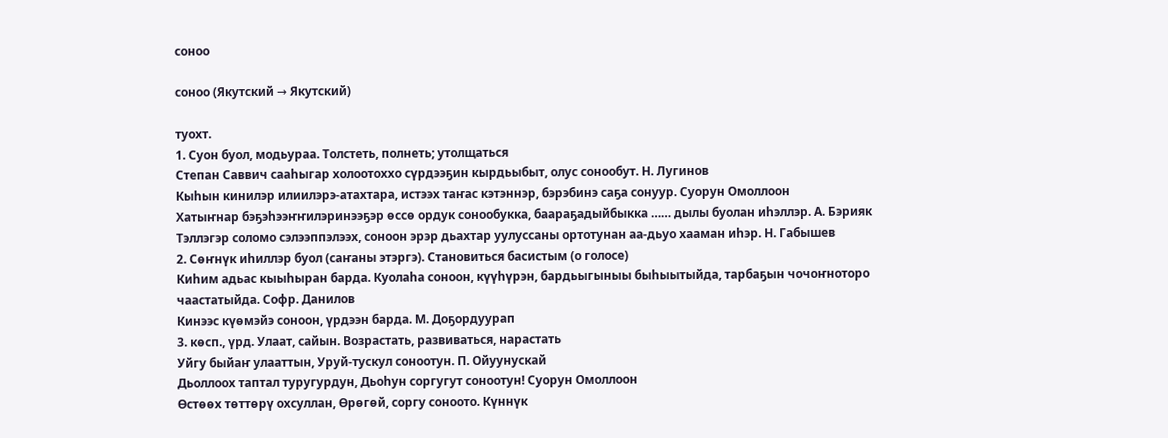соноо

соноо (Якутский → Якутский)

туохт.
1. Суон буол, модьураа. Толстеть, полнеть; утолщаться
Степан Саввич сааһыгар холоотоххо сүрдээҕин кырдьыбыт, олус сонообут. Н. Лугинов
Кыһын кинилэр илиилэрэ-атахтара, истээх таҥас кэтэннэр, бэрэбинэ саҕа сонуур. Суорун Омоллоон
Хатыҥнар бэҕэһээҥҥилэринээҕэр өссө ордук сонообукка, баараҕадыйбыкка …… дылы буолан иһэллэр. А. Бэрияк
Тэллэгэр соломо сэлээппэлээх, соноон эрэр дьахтар уулуссаны ортотунан аа-дьуо хааман иһэр. Н. Габышев
2. Сөҥнүк иһиллэр буол (саҥаны этэргэ). Становиться басистым (о голосе)
Киһим адьас кыыһыран барда. Куолаһа соноон, күүһүрэн, бардьыгыныы быһыытыйда, тарбаҕын чочоҥноторо чаастатыйда. Софр. Данилов
Кинээс күөмэйэ соноон, үрдээн барда. М. Доҕордуурап
3. көсп., үрд. Улаат, сайын. Возрастать, развиваться, нарастать
Уйгу быйаҥ улааттын, Уруй-тускул соноотун. П. Ойуунускай
Дьоллоох таптал туругурдун, Дьоһун соргугут соноотун! Суорун Омоллоон
Өстөөх төттөрү охсуллан, Өрөгөй, соргу соноото. Күннүк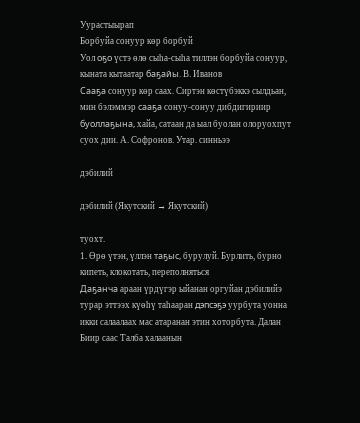Уурастыырап
Борбуйа сонуур көр борбуй
Уол оҕо үстэ өлө сыһа-сыһа тиллэн борбуйа сонуур, кыната кытаатар баҕайы. В. Иванов
Сааҕа сонуур көр саах. Сиртэн көстүбэккэ сылдьан, мин бэлэммэр сааҕа сонуу-сонуу дибдигириир буоллаҕына, хайа, сатаан да ыал буолан олоруохпут суох дии. А. Софронов. Утар. синньээ

дэбилий

дэбилий (Якутский → Якутский)

туохт.
1. Өрө үтэн, үллэн таҕыс, бурулуй. Бурлить, бурно кипеть, клокотать, переполняться
Даҕанча араан үрдүгэр ыйанан оргуйан дэбилийэ турар эттээх күөһү таһааран дэпсэҕэ уурбута уонна икки салаалаах мас атаранан этин хоторбута. Далан
Биир саас Талба халаанын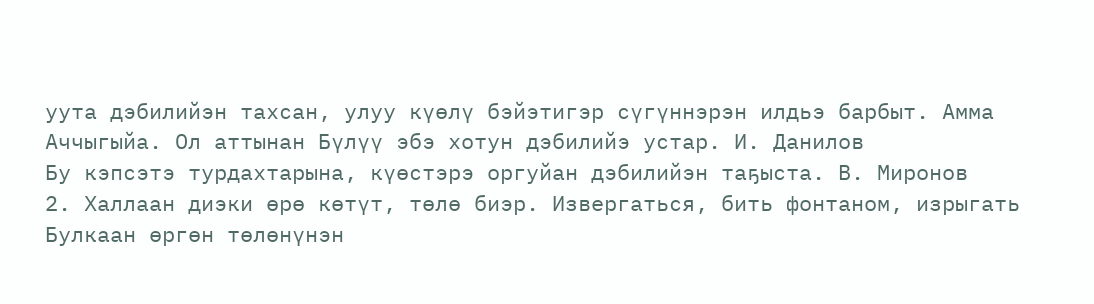уута дэбилийэн тахсан, улуу күөлү бэйэтигэр сүгүннэрэн илдьэ барбыт. Амма Аччыгыйа. Ол аттынан Бүлүү эбэ хотун дэбилийэ устар. И. Данилов
Бу кэпсэтэ турдахтарына, күөстэрэ оргуйан дэбилийэн таҕыста. В. Миронов
2. Халлаан диэки өрө көтүт, төлө биэр. Извергаться, бить фонтаном, изрыгать
Булкаан өргөн төлөнүнэн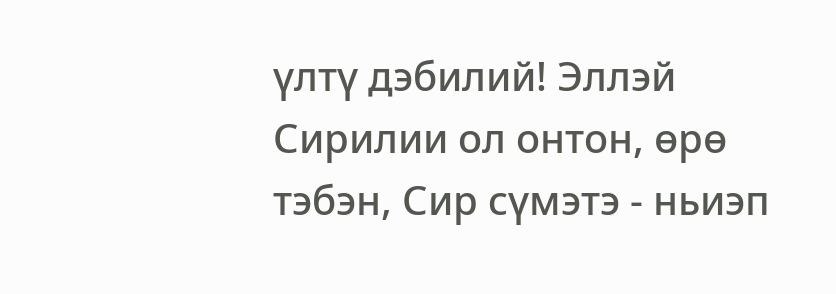үлтү дэбилий! Эллэй
Сирилии ол онтон, өрө тэбэн, Сир сүмэтэ - ньиэп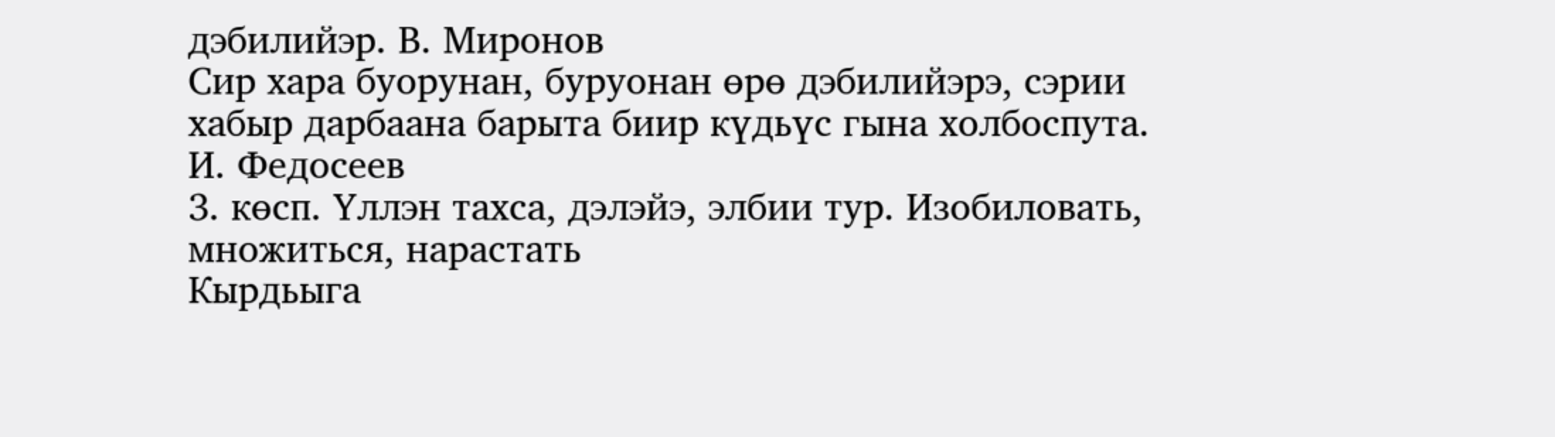дэбилийэр. В. Миронов
Сир хара буорунан, буруонан өрө дэбилийэрэ, сэрии хабыр дарбаана барыта биир күдьүс гына холбоспута. И. Федосеев
3. көсп. Үллэн тахса, дэлэйэ, элбии тур. Изобиловать, множиться, нарастать
Кырдьыга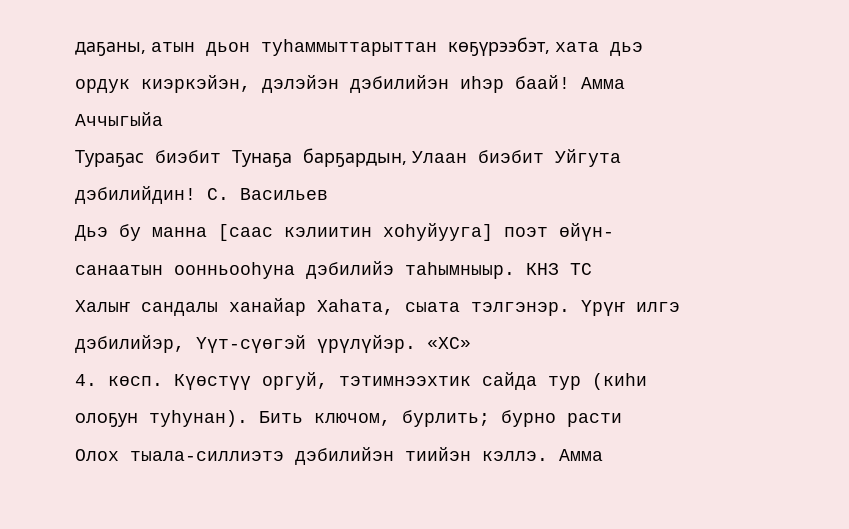даҕаны, атын дьон туһаммыттарыттан көҕүрээбэт, хата дьэ ордук киэркэйэн, дэлэйэн дэбилийэн иһэр баай! Амма Аччыгыйа
Тураҕас биэбит Тунаҕа барҕардын, Улаан биэбит Уйгута дэбилийдин! С. Васильев
Дьэ бу манна [саас кэлиитин хоһуйууга] поэт өйүн-санаатын оонньооһуна дэбилийэ таһымныыр. КНЗ ТС
Халыҥ сандалы ханайар Хаһата, сыата тэлгэнэр. Үрүҥ илгэ дэбилийэр, Үүт-сүөгэй үрүлүйэр. «ХС»
4. көсп. Күөстүү оргуй, тэтимнээхтик сайда тур (киһи олоҕун туһунан). Бить ключом, бурлить; бурно расти
Олох тыала-силлиэтэ дэбилийэн тиийэн кэллэ. Амма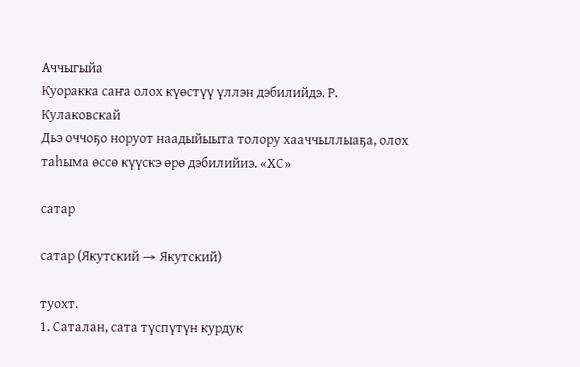Аччыгыйа
Куоракка саҥа олох күөстүү үллэн дэбилийдэ. Р. Кулаковскай
Дьэ оччоҕо норуот наадыйыыта толору хааччыллыаҕа, олох таһыма өссө күүскэ өрө дэбилийиэ. «ХС»

сатар

сатар (Якутский → Якутский)

туохт.
1. Саталан, сата түспүтүн курдук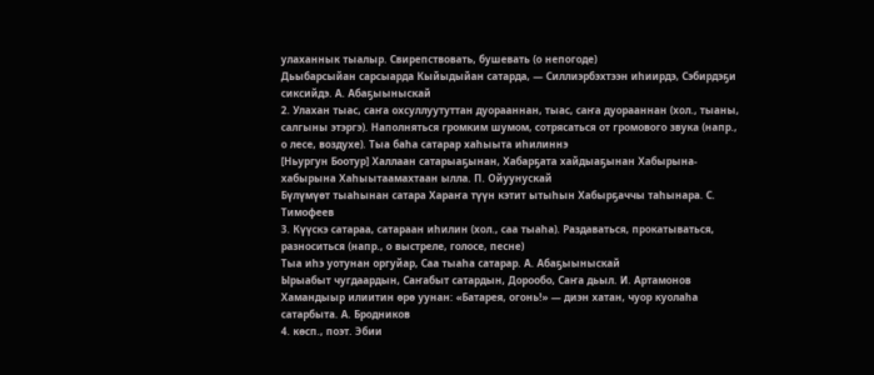улаханнык тыалыр. Свирепствовать, бушевать (о непогоде)
Дьыбарсыйан сарсыарда Кыйыдыйан сатарда, — Силлиэрбэхтээн иһиирдэ, Сэбирдэҕи сиксийдэ. А. Абаҕыыныскай
2. Улахан тыас, саҥа охсуллуутуттан дуорааннан, тыас, саҥа дуорааннан (хол., тыаны, салгыны этэргэ). Наполняться громким шумом, сотрясаться от громового звука (напр., о лесе, воздухе). Тыа баһа сатарар хаһыыта иһилиннэ
[Ньургун Боотур] Халлаан сатарыаҕынан, Хабарҕата хайдыаҕынан Хабырына-хабырына Хаһыытаамахтаан ылла. П. Ойуунускай
Бүлүмүөт тыаһынан сатара Хараҥа түүн кэтит ытыһын Хабырҕаччы таһынара. С. Тимофеев
3. Күүскэ сатараа, сатараан иһилин (хол., саа тыаһа). Раздаваться, прокатываться, разноситься (напр., о выстреле, голосе, песне)
Тыа иһэ уотунан оргуйар, Саа тыаһа сатарар. А. Абаҕыыныскай
Ырыабыт чугдаардын, Саҥабыт сатардын, Дорообо, Саҥа дьыл. И. Артамонов
Хамандыыр илиитин өрө уунан: «Батарея, огонь!» — диэн хатан, чуор куолаһа сатарбыта. А. Бродников
4. көсп., поэт. Эбии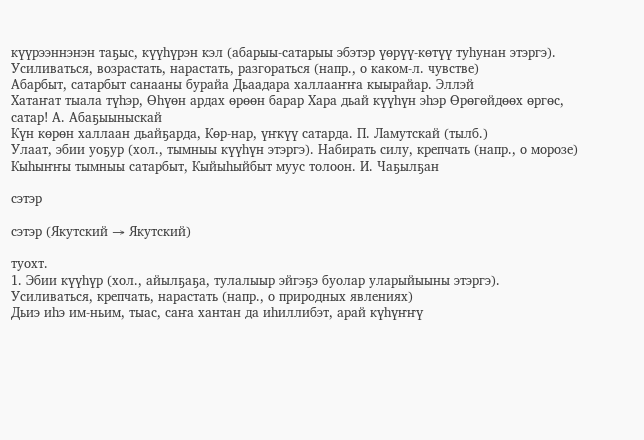күүрээннэнэн таҕыс, күүһүрэн кэл (абарыы-сатарыы эбэтэр үөрүү-көтүү туһунан этэргэ). Усиливаться, возрастать, нарастать, разгораться (напр., о каком-л. чувстве)
Абарбыт, сатарбыт санааны бурайа Дьаадара халлааҥҥа кыырайар. Эллэй
Хатаҥат тыала түһэр, Өһүөн ардах өрөөн барар Хара дьай күүһүн эһэр Өрөгөйдөөх өргөс, сатар! А. Абаҕыыныскай
Күн көрөн халлаан дьайҕарда, Көр-нар, үҥкүү сатарда. П. Ламутскай (тылб.)
Улаат, эбии уоҕур (хол., тымныы күүһүн этэргэ). Набирать силу, крепчать (напр., о морозе)
Кыһыҥҥы тымныы сатарбыт, Кыйыһыйбыт муус толоон. И. Чаҕылҕан

сэтэр

сэтэр (Якутский → Якутский)

туохт.
1. Эбии күүһүр (хол., айылҕаҕа, тулалыыр эйгэҕэ буолар уларыйыыны этэргэ). Усиливаться, крепчать, нарастать (напр., о природных явлениях)
Дьиэ иһэ им-ньим, тыас, саҥа хантан да иһиллибэт, арай күһүҥҥү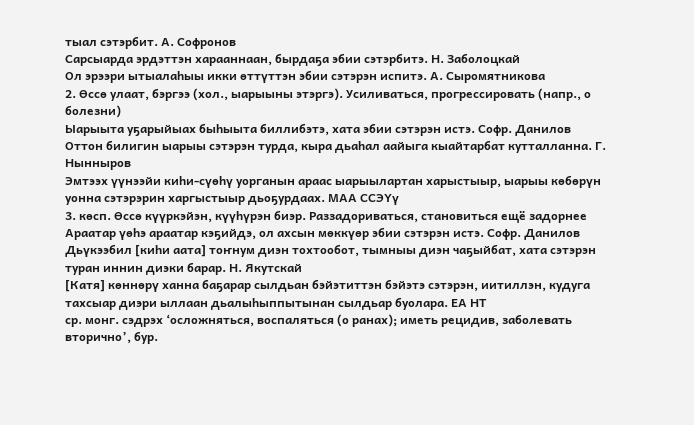тыал сэтэрбит. А. Софронов
Сарсыарда эрдэттэн харааннаан, бырдаҕа эбии сэтэрбитэ. Н. Заболоцкай
Ол эрээри ытыалаһыы икки өттүттэн эбии сэтэрэн испитэ. А. Сыромятникова
2. Өссө улаат, бэргээ (хол., ыарыыны этэргэ). Усиливаться, прогрессировать (напр., о болезни)
Ыарыыта уҕарыйыах быһыыта биллибэтэ, хата эбии сэтэрэн истэ. Софр. Данилов
Оттон билигин ыарыы сэтэрэн турда, кыра дьаһал аайыга кыайтарбат кутталланна. Г. Нынныров
Эмтээх үүнээйи киһи-сүөһү уорганын араас ыарыылартан харыстыыр, ыарыы көбөрүн уонна сэтэрэрин харгыстыыр дьоҕурдаах. МАА ССЭҮү
3. көсп. Өссө күүркэйэн, күүһүрэн биэр. Раззадориваться, становиться ещё задорнее
Араатар үөһэ араатар кэҕийдэ, ол ахсын мөккүөр эбии сэтэрэн истэ. Софр. Данилов
Дьүкээбил [киһи аата] тоҥнум диэн тохтообот, тымныы диэн чаҕыйбат, хата сэтэрэн туран иннин диэки барар. Н. Якутскай
[Катя] көннөрү ханна баҕарар сылдьан бэйэтиттэн бэйэтэ сэтэрэн, иитиллэн, кудуга тахсыар диэри ыллаан дьалыһыппытынан сылдьар буолара. ЕА НТ
ср. монг. сэдрэх ‘осложняться, воспаляться (о ранах); иметь рецидив, заболевать вторично’, бур.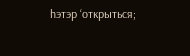һэтэр ‘открыться;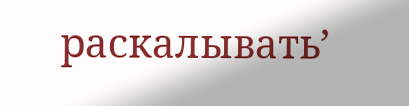раскалывать’